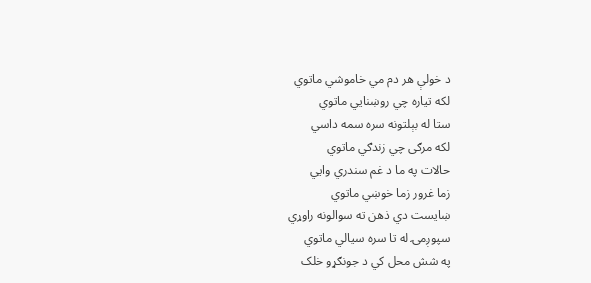د خولې هر دم مي خاموشي ماتوي
لکه تياره چي روښنايي ماتوي
ستا له بېلتونه سره سمه داسي
لکه مرګی چي زندګي ماتوي
حالات په ما د غم سندري وايي
زما غرور زما خوښي ماتوي
ښايست دي ذهن ته سوالونه راوړي
سپوږمۍ له تا سره سيالي ماتوي
په شش محل کي د جونګړو خلک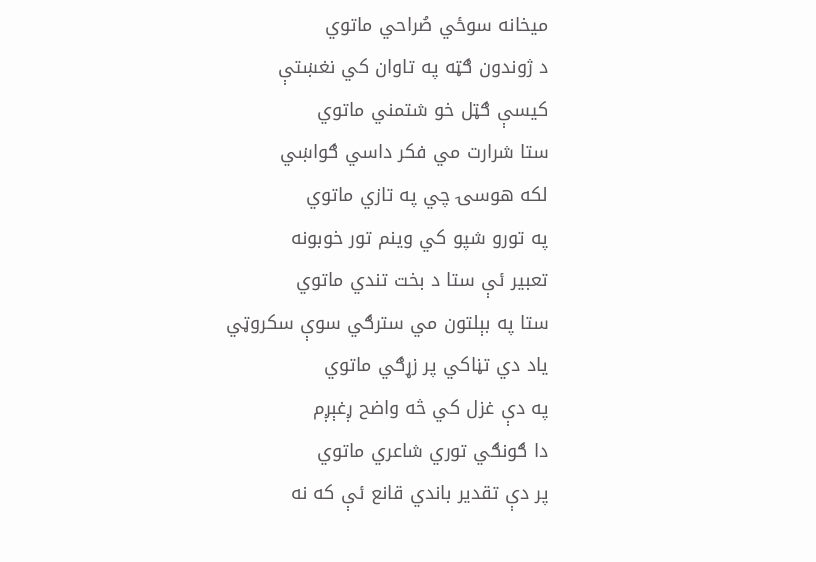ميخانه سوځي صُراحي ماتوي
د ژوندون ګټه په تاوان کي نغښتې
کيسې ګټل خو شتمني ماتوي
ستا شرارت مي فکر داسي ګواښي
لکه هوسۍ چي په تازي ماتوي
په تورو شپو کي وينم تور خوبونه
تعبير ئې ستا د بخت تندي ماتوي
ستا په بېلتون مي سترګي سوې سکروټي
ياد دي تڼاکي پر زړګي ماتوي
په دې غزل کي څه واضح ږغېږم
دا ګونګي توري شاعري ماتوي
پر دې تقدير باندي قانع ئې که نه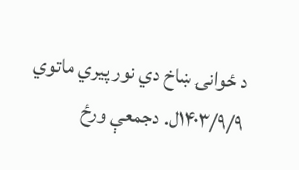د ځوانۍ ښاخ دي نور پيري ماتوي
۱۴۰۳/۹/۹ل. دجمعې ورځ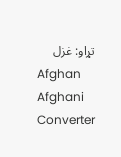تړاو: غزل
Afghan Afghani Converter